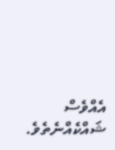އެއްވެސް ޝައްކެއްނެތެވެ.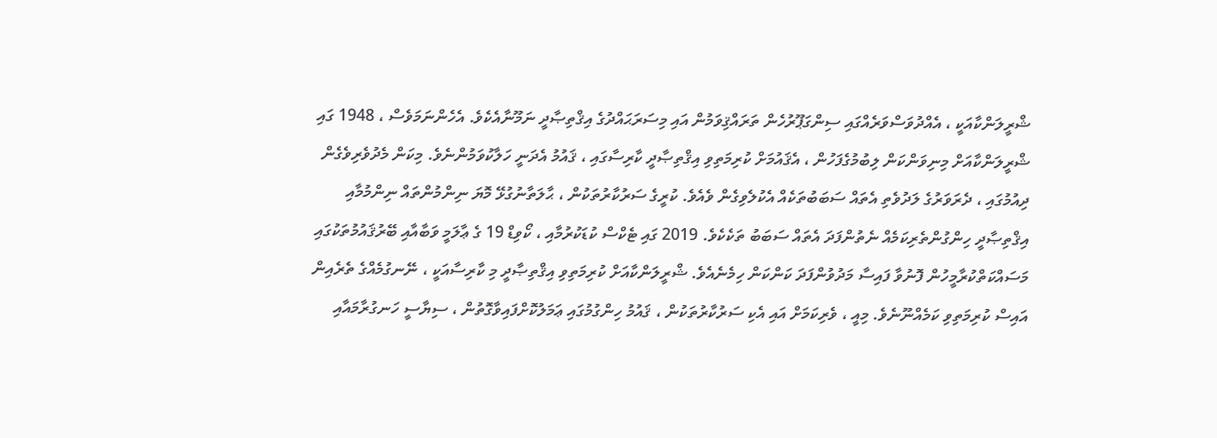ޝްރީލަންކާއަކީ ، އެއްދުވަސްވަރެއްގައި ސިންގަޕޫރުހެން ތަރައްޤިވަމުން އައި މިސަރަޙައްދުގެ އިޤްތިޞާދީ ނަމޫނާއެކެވެ. އެހެންނަމަވެސް ، 1948 ގައި ޝްރީލަންކާއަށް މިނިވަންކަން ލިބުމުގެފަހުން ، އެޤައުމަށް ކުރިމަތިވި އިޤްތިޞާދީ ކާރިސާގައި ، ޤައުމު އެދަނީ ހަލާކުވަމުންނެވެ. މިކަން މެދުވެރިވެގެން ދިއުމުގައި ، ދެރަވަރުގެ ލަދުވެތި އެތައް ސަބަބުތަކެއް އެކުލެވިގެން ވެއެވެ. ކުރީގެ ސަރުކާރުތަކުން ، ޙާލަތާނުގުޅޭ މޮޔަ ނިންމުންތައް ނިންމުމާއި އިޤްތިޞާދީ ހިންގުންތެރިކަމެއް ނެތުންފަދަ އެތައް ސަބަބު ތަކެކެވެ. 2019 ގައި ޓެކްސް ކުޑަކުރުމާއި ، ކޯވިޑް 19 ގެ ޢާލަމީ ވަބާއާއި ބޭރުޤައުމުތަކުގައި މަސައްކަތްކުރާމީހުން ފޮނުވާ ފައިސާ މަދުވުންފަދަ ކަންކަން ހިމެނެއެވެ. ޝްރީލަންކާއަށް ކުރިމަތިވި އިޤްތިޞާދީ މި ކާރިސާއަކީ ، ނޭނގުމެއްގެ ތެރެއިން އައިސް ކުރިމަތިވި ކަމެއްނޫނެވެ. މިއީ ، ވެރިކަމަށް އައި އެކި ސަރުކާރުތަކުން ، ޤައުމު ހިންގުމުގައި ޢަމަލުކޮށްފައިވާގޮތުން ، ސިޔާސީ ހަނގުރާމައާއި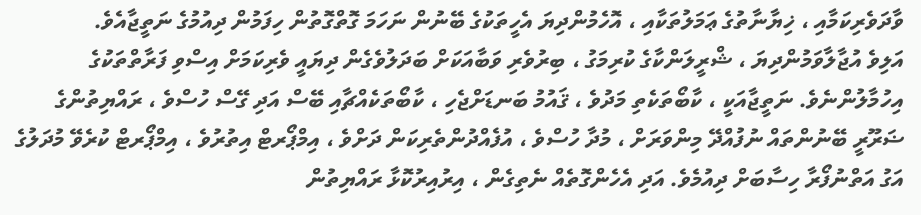ވާދަވެރިކަމާއި ، ޚިޔާނާތުގެ ޢަމަލުތަކާއި ، އޮހެމުންދިޔަ އެހީތަކުގެ ބޭނުން ނަހަމަ ގޮތްގޮތުން ހިފަމުން ދިއުމުގެ ނަތީޖާއެވެ.
އަލިވެ އުޖާލާވަމުންދިޔަ ، ޝްރީލަންކާގެ ކުރިމަގު ، ބިރުވެރި ވަބާއަކަށް ބަދަލުވެގެން ދިޔައީ ވެރިކަމަށް އިސްވި ފަރާތްތަކުގެ އިހުމާލުންނެވެ. ނަތީޖާއަކީ ، ކާބޯތަކެތި މަދުވެ ، ޤައުމު ބަނޑަށްޖެހި ، ކާބޯތަކެއްޗާއި ބޭސް އަދި ގޭސް ހުސްވެ ، ރައްޔިތުންގެ ޟަރޫރީ ބޭނުންތައް ނުފުއްދޭ މިންވަރަށް ، މުދާ ހުސްވެ ، އުފެއްދުންތެރިކަން ދަށްވެ ، އިމްޕޯރޓް އިތުރުވެ ، އިމްޕޯރޓް ކުރެވޭ މުދަލުގެ އަގު އަތްނުފޯރާ ހިސާބަށް ދިއުމެވެ. އަދި އެހެންގޮތެއް ނެތިގެން ، އިރުއިރުކޮޅާ ރައްޔިތުން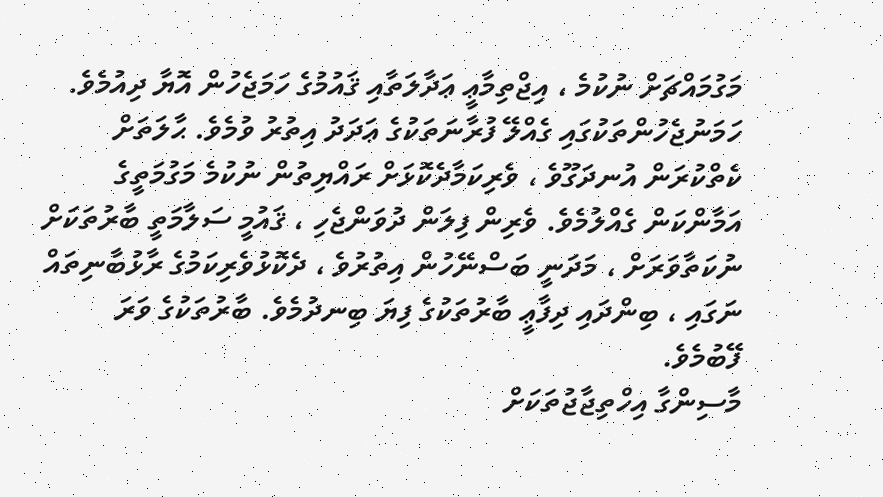މަގުމައްޗަށް ނުކުމެ ، އިޖްތިމާޢީ ޢަދާލަތާއި ޤައުމުގެ ހަމަޖެހުން އޮޔާ ދިއުމެވެ. ހަމަނުޖެހުންތަކުގައި ގެއްލޭ ފުރާނަތަކުގެ ޢަދަދު އިތުރު ވުމެވެ. ޙާލަތަށް ކެތްކުރަން އުނދަގޫވެ ، ވެރިކަމާދެކޮޅަށް ރައްޔިތުން ނުކުމެ މަގުމަތީގެ އަމާންކަން ގެއްލުމެވެ. ވެރިން ފިލަން ދުވަންޖެހި ، ޤައުމީ ސަލާމަތީ ބާރުތަކަށް ނުކަތާވަރަށް ، މަދަނީ ބަސްނޭހުން އިތުރުވެ ، ދެކޮޅުވެރިކަމުގެ ރާޅުބާނިތައް ނަގައި ، ބިންދައި ދިފާޢީ ބާރުތަކުގެ ފިޔަ ބިނދުމެވެ. ބާރުތަކުގެ ވަރަ ފޭބުމެވެ.
މާސިންގާ އިހްތިޖާޖުތަކަށް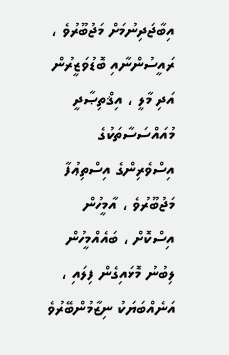އިބާޖަދިނުމަށް މަޖުބޫރުވެ ، ރައީސުންނާއި ބޮޑުވަޒީރުން އަދި މާލީ ، އިޤްތިޞާދީ މުއައްސަސާތަކުގެ އިސްވެރިންގެ އިސްތިޢުފާ މަޖުބޫރުވެ ، އާމީހުން އިސްކޮށް ، ބައެއްމީހުން ލިބުނު މޮޅައިގެން ފިލައި ، އަނެއްބަޔަކު ނިޒާމުންބޭރުވެ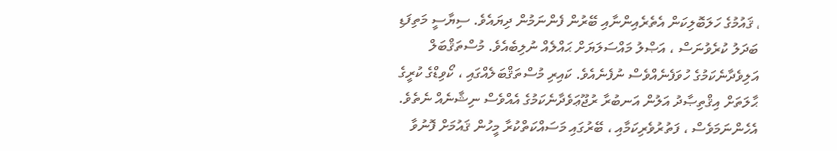، ޤައުމުގެ ހަލަބޮލިކަން އެތެރެއިންނާއި ބޭރުން ފެންނަމުން ދިޔައެވެ. ސިޔާސީ މަތިފަޑި ބަދަލު ކުރެވުނަސް ، އަޞްލު މައްސަލަޔަށް ޙައްލެއް ނުލިބެއެވެ. މުސްތަޤްބަލް އަލިވެދާނެކަމުގެ ހުވަފެނެއްވެސް ނުފެނެއެވެ. ކައިރި މުސްތަޤްބަލެއްގައި ، ކޯވިޑްގެ ކުރީގެ ޙާލަތަށް އިޤްތިޞާދު އަލުން އަނބުރާ ރުޖޫޢަވެދާނެކަމުގެ އެއްވެސް ނިޝާނެއް ނެތެވެ. އެހެންނަމަވެސް ، ފަތުރުވެރިކަމާއި ، ބޭރުގައި މަސައްކަތްކުރާ މީހުން ޤައުމަށް ފޮނުވާ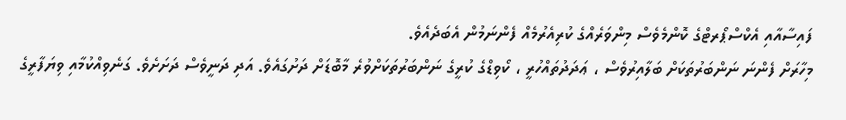ފައިސާއާއި އެކްސްޕޯރޓްގެ ކޮންމެވެސް މިންވަރެއްގެ ކުރިއެރުމެއް ފެންނަމުން އެބަދެއެވެ.
މިހާރަށް ފެންނަ ނަންބަރުތަކަށް ބަލާއިރުވެސް ، ޢަދަދުތައްހުރީ ، ކޯވިޑްގެ ކުރީގެ ނަންބަރުތަކަށްވުރެ މާބޮޑަށް ދަށުގައެވެ. އަދި ދަނީވެސް ދަށަށެވެ. ގަނެވިއްކުމާއި ވިޔަފާރީގެ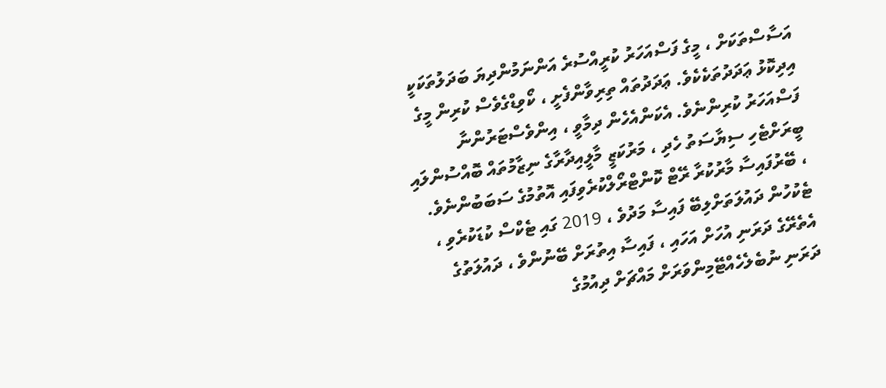އަސާސްތަކަށް ، މީގެ ފަސްއަހަރު ކުރީއްސުރެ އަންނަމުންދިޔަ ބަދަލުތަކަކީ އިދިކޮޅު ޢަދަދުތަކެކެވެ. ޢަދަދުތައް ތިރިވާންފެށީ ، ކޯވިޑްގެވެސް ކުރިން މީގެ ފަސްއަހަރު ކުރިންނެވެ. އެކަންއެހެން ދިމާވީ ، އިންވެސްޓަރުންނާ ބީރަށްޓެހި ސިޔާސަތު ހެދި ، މަރުކަޒީ މާލީއިދާރާގެ ނިޒާމުތައް ބޮއްސުންލައި ، ބޭރުފައިސާ މާރުކުރާ ރޭޓް ކޮންޓްރޯލްކުރެވިފައި އޮތުމުގެ ސަބަބުންނެވެ. ޓެކުހުން ދައުލަތަށްލިބޭ ފައިސާ މަދުވެ ، 2019 ގައި ޓެކްސް ކުޑަކުރެވި ، އެތެރޭގެ ދަރަނި އުހަށް އަހައި ، ފައިސާ އިތުރަށް ބޭނުންވެ ، ދައުލަތުގެ ދަރަނި ނުބެލެހެއްޓޭމިންވަރަށް މައްޗަށް ދިއުމުގެ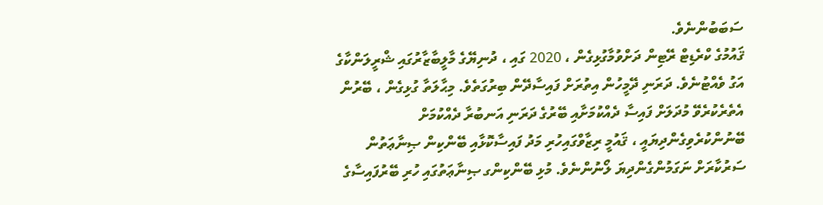ސަބަބުންނެވެ.
ޤައުމުގެ ކްރެޑިޓް ރޭޓިން ދަށްވުމާގުޅިގެން ، 2020 ގައި ، ދުނިޔޭގެ މާލީބާޒާރުގައި ޝްރީލަންކާގެ އަގު ވެއްޓުނެވެ. ދަރަނި ދޭމީހުން އިތުރަށް ފައިސާދޭން ބިރުގަތެވެ. މިޙާލަތާ ގުޅިގެން ، ބޭރުން އެތެރެކުރެވޭ މުދަލަށް ފައިސާ ދެއްކުމަށާއި ބޭރުގެ ދަރަނި އަނބުރާ ދެއްކުމަށް ބޭނުންކުރެވިގެންދިޔައީ ، ޤައުމީ ރިޒާވްގައިހުރި މަދު ފައިސާކޮޅާއި ބޭންކިން ޞިނާޢަތުން ސަރުކާރަށް ނަގަމުންގެންދިޔަ ލޯނުންނެވެ. މުޅި ބޭންކިންގ ޞިނާޢަތުގައި ހުރި ބޭރުފައިސާގެ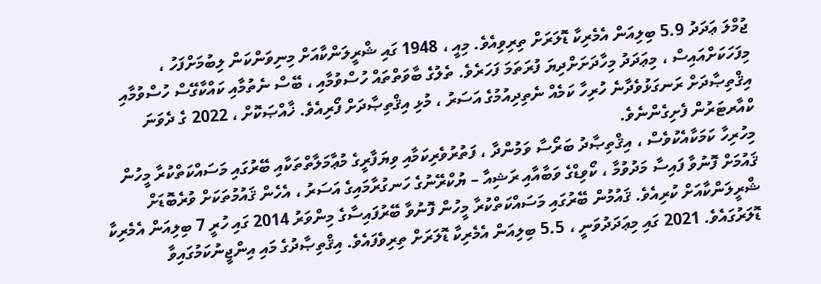ޖުމްލަ ޢަދަދު 5.9 ބިލިއަން އެމެރިކާ ޑޮލަރަށް ތިރިވިއެވެ. މިއީ ، 1948 ގައި ޝްރީލަންކާއަށް މިނިވަންކަން ލިބުމަށްފަހު ، މިފަހަކަށްއައިސް ، މިޢަދަދު މިހާދަށަށްދިޔަ ފުރަތަމަ ފަހަރެވެ. ތެލުގެ ބާވަތްތައް ހުސްވުމާއި ، ބޭސް ނެތުމާއި ކައްކާގޭސް ހުސްވުމާއި އިޤްތިޞާދަށް ރަނގަޅުވެދާނެ ހުރިހާ ކަމެއް ނެތިދިއުމުގެ އަސަރު ، މުޅި އިޤްތިޞާދަށް ފޯރިއެވެ. ޚާއްޞަކޮށް ، 2022 ގެ ދެވަނަ ކްއާރޓަރުން ފެށިގެންނެވެ.
މިހުރިހާ ކަމަކާއެކުވެސް ، އިޤްތިޞާދު ބަރޯސާ ވަމުންދާ ، ފަތުރުވެރިކަމާއި ވިޔަފާރީގެ މުޢާމަލާތްތަކާއި ބޭރުގައި މަސައްކަތްކުރާ މީހުން ޤައުމަށް ފޮނުވާ ފައިސާ މަދުވުމާ ، ކޯވިޑްގެ ވަބާއާއި ރަޝިއާ – ޔުކްރޭނުގެ ހަނގުރާމައިގެ އަސަރު ، އެހެން ޤައުމުތަކަށް ވުރެބޮޑަށް ޝްރީލަންކާއަށް ކުރިއެވެ. ޤައުމުން ބޭރުގައި މަސައްކަތްކުރާ މީހުން ފޮނުވާ ބޭރުފައިސާގެ މިންވަރު 2014 ގައި ހުރީ 7 ބިލިއަން އެމެރިކާ ޑޮލަރުގައެވެ. 2021 ގައި މިޢަދަދުވަނީ ، 5.5 ބިލިއަން އެމެރިކާ ޑޮލަރަށް ތިރިވެފައެވެ. އިޤްތިޞާދުގެ މައި އިންޖީނުކަމުގައިވާ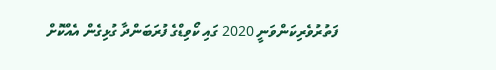ފަތުރުވެރިކަންވަނީ 2020 ގައި ކޯވިޑްގެ ފުރަބަންދާ ގުޅިގެން އެއްކޮށް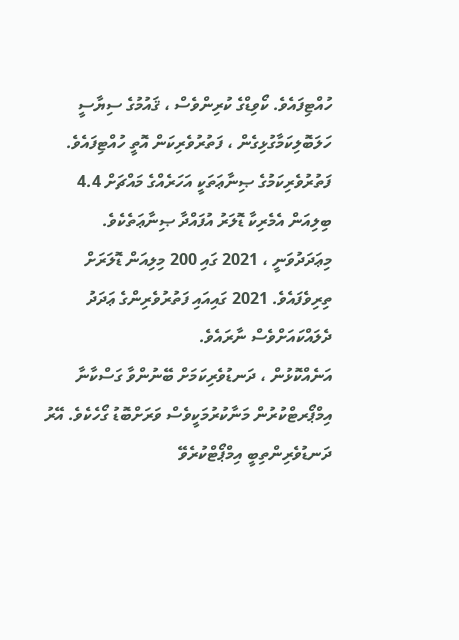ހުއްޓިފައެވެ. ކޯވިޑްގެ ކުރިންވެސް ، ޤައުމުގެ ސިޔާސީ ހަލަބޮލިކަމާގުޅިގެން ، ފަތުރުވެރިކަން އޮތީ ހުއްޓިފައެވެ. ފަތުރުވެރިކަމުގެ ޞިނާޢަތަކީ އަހަރެއްގެ މައްޗަށް 4.4 ބިލިއަން އެމެރިކާ ޑޮލަރު އުފައްދާ ޞިނާޢަތެކެވެ. މިޢަދަދުވަނީ ، 2021 ގައި 200 މިލިއަން ޑޮލަރަށް ތިރިވެފައެވެ. 2021 ގައިއައި ފަތުރުވެރިންގެ ޢަދަދު ދެލައްކައަށްވެސް ނާރައެވެ.
އަނެއްކޮޅުން ، ދަނޑުވެރިކަމަށް ބޭނުންވާ ގަސްކާނާ އިމްޕޯރޓްކުރުން މަނާކުރުމަކީވެސް ވަރަށްބޮޑު ގޯހެކެވެ. އޭރު ދަނޑުވެރިންތިބީ އިމްޕޯޓްކުރެވޭ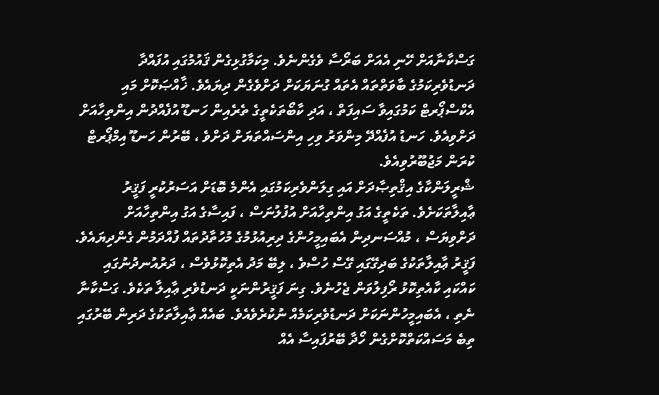ގަސްކާނާއަށް ހޭނި އެއަށް ބަރޯސާ ވެގެންނެވެ. މިކަމާގުޅިގެން ޤައުމުގައި އުފައްދާ ދަނޑުވެރިކަމުގެ ބާވަތްތައް އެތައް ގުނަޔަކަށް ދަށްވެގެން ދިޔައެވެ. ޚާއްޞަކޮށް މައި އެކްސްޕޯރޓް ކަމުގައިވާ ސައިފަތް ، އަދި ކާބޯތަކެތީގެ ތެރެއިން ހަނޑޫ އުފެއްދުން އިންތިހާއަށް ދަށްވިއެވެ. ހަނޑު އުފެއްދޭ މިންވަރު ވިހި އިންސައްތަޔަށް ދަށްވެ ، ބޭރުން ހަނޑޫ އިމްޕޯރޓް ކުރަން މަޖުބޫރުވިއެވެ.
ޝްރީލަންކާގެ އިޤްތިޞާދަށް އައި ގިލަންވެރިކަމުގައި އެންމެ ބޮޑަށް އަސަރުކުރީ ފަޤީރު ޢާއިލާތަކަށެވެ. ތަކެތީގެ އަގު އިންތިހާއަށް އުފުލުނަސް ، ފައިސާގެ އަގު އިންތިހާއަށް ދަށްވިޔަސް ، މުއްސަނދިން އެބައިމީހުންގެ ދިރިއުޅުމުގެ މުހުތާދުތައް ފުއްދަމުން ގެންދިޔައެވެ. ފަޤީރު ޢާއިލާތަކުގެ ބަދިގޭގައި ގޭސް ހުސްވެ ، ލިބޭ މަދު އެތިކޮޅުވެސް ، ދަރުއުނދުނުގައި ކައްކައި ކާއެތިކޮޅު ރޯފިލުވަން ޖެހުނެވެ. ގިނަ ފަޤީރުންނަކީ ދަނޑުވެރި ޢާއިލާ ތަކެވެ. ގަސްކާނާ ނެތި ، އެބައިމީހުންނަކަށް ދަނޑުވެރިކަމެއް ނުކުރެވެއެވެ. ބައެއް ޢާއިލާތަކުގެ ދަރިން ބޭރުގައި ތިބެ މަސައްކަތްކޮށްގެން ހޯދާ ބޭރުފައިސާ އެއް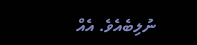ނުލިބެއެވެ. އެއް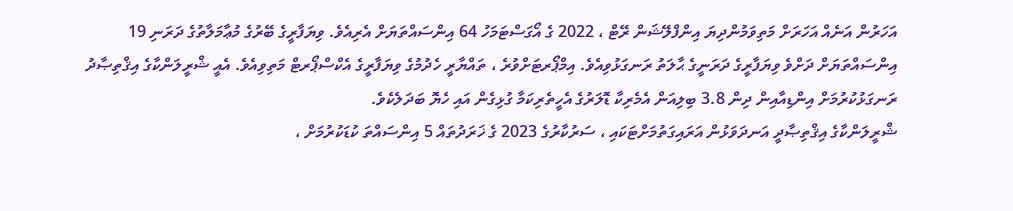އަހަރުން އަނެއް އަހަރަށް މަތިވަމުންދިޔަ އިންފްލޭޝަން ރޭޓް ، 2022 ގެ އޯގަސްޓަމަހު 64 އިންސައްތަޔަށް އެރިއެވެ. ވިޔަފާރީގެ ބޭރުގެ މުޢާމަލާތުގެ ދަރަނި 19 އިންސައްތަޔަށް ދަށްވެ ވިޔަފާރީގެ ދަރަނީގެ ޙާލަތު ރަނގަޅުވިއެވެ. އިމްޕޯރޓަށްވުރެ ، ތައްޔާރީ ހެދުމުގެ ވިޔަފާރީގެ އެކްސްޕޯރޓް މަތިވިއެވެ. އެއީ ޝްރީލަންކާގެ އިޤްތިޞާދު ރަނގަޅުކުރުމަށް އިންޑިއާއިން ދިން 3.8 ބިލިއަން އެމެރިކާ ޑޮލަރުގެ އެހީތެރިކަމާ ގުޅިގެން އައި ހެޔޮ ބަދަލެކެވެ.
ޝްރީލަންކާގެ އިޤްތިޞާދީ އަނދަވަޅުން އަރައިގަތުމަށްޓަކައި ، ސަރުކާރުގެ 2023 ގެ ޚަރަދުތައް 5 އިންސައްތަ ކުޑަކުރުމަށް ،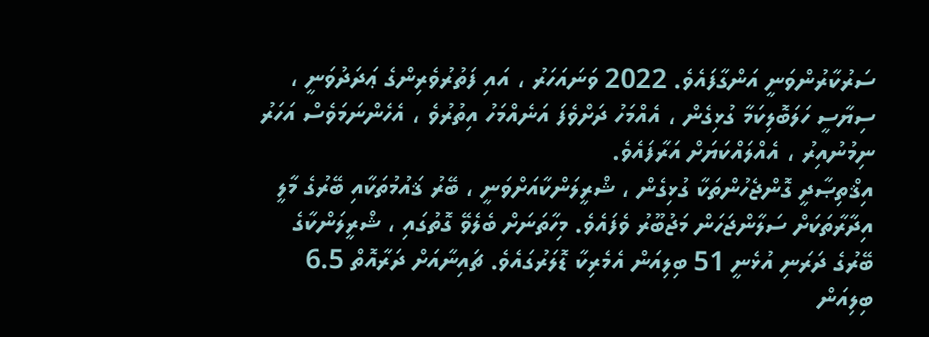ސަރުކާރުންވަނީ އަންގާފައެވެ. 2022 ވަނައަހަރު ، އައި ފަތުރުވެރިންގެ ޢަދަދުވަނީ ، ސިޔާސީ ހަލަބޮލިކަމާ ގުޅިގެން ، އެއްމަހު ދަށްވެފަ އަނެއްމަހު އިތުރުވެ ، އެހެންނަމަވެސް އަހަރު ނިމުނުއިރު ، އެއްލައްކަޔަށް އަރާފައެވެ.
އިޤްތިޞާދީ ގޮންޖެހުންތަކާ ގުޅިގެން ، ޝްރީލަންކާއަށްވަނީ ، ބޭރު ޤައުމުތަކާއި ބޭރުގެ މާލީ އިދާރާތަކަށް ސަލާންޖަހަން މަޖުބޫރު ވެފައެވެ. މިހާތަނަށް ބެލެވޭ ގޮތުގައި ، ޝްރީލަންކާގެ ބޭރުގެ ދަރަނި އުޅެނީ 51 ބިލިއަން އެމެރިކާ ޑޮލަރުގައެވެ. ޗައިނާއަށް ދަރާއޮތް 6.5 ބިލިއަން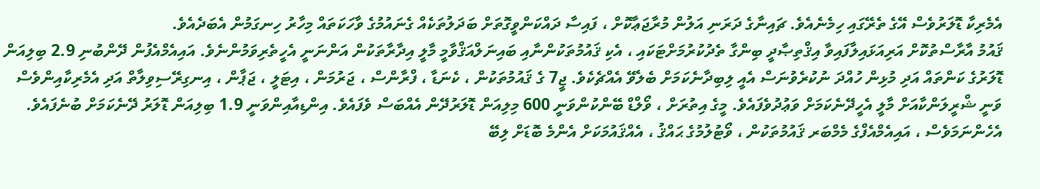އެމެރިކާ ޑޮލަރުވެސް އޭގެ ތެރޭގައި ހިމެނެއެވެ. ޗައިނާގެ ދަރަނި އަލުން މުރާޖަޢާކޮށް ، ފައިސާ ދައްކަންވީގޮތަށް ބަދަލުތަކެއް ގެނައުމުގެ ވާހަކަތައް މިހާރު ހިނގަމުން އެބަދެއެވެ.
ޤައުމު އާރާސްތުކޮށް އަރިއަޅައިލާފައިވާ އިޤްތިޞާދީ ބިންގާ ތެދުކުރުމަށްޓަކައި ، އެކި ޤައުމުތަކުންނާއި ބައިނަލްއަޤްވާމީ މާލީ އިދާރާތަކުން އަންނަނީ އެހީތެރިވަމުންނެވެ. އައިއެމްއެފުން ދޭންބުނި 2.9 ބިލިއަން ޑޮލަރުގެ ކަންތައް އަދި މުޅިން ހުއްދަ ނުކުރެވުނަސް އެއީ ލިބިދާނެކަމަށް ބެލެވޭ އެއްޗެކެވެ. ޖީ7 ގެ ޤައުމުތަކުން ، ކެނަޑާ ، ފްރާންސް ، ޖަރުމަން ، އިޓަލީ ، ޖަޕާން ، އިނގިރޭސިވިލާތް އަދި އެމެރިކާއިންވެސް ވަނީ ޝްރީލަންކާއަށް މާލީ އެހީދޭނެކަމަށް ވަޢުދުވެފައެވެ. މީގެ އިތުރަށް ، ވޯލްޑް ބޭންކުންވަނީ 600 މިލިއަން ޑޮލަރުދޭން އެއްބަސް ވެފައެވެ. އިންޑިއާއިންވަނީ 1.9 ބިލިއަން ޑޮލަރު ދޭނެކަމަށް ބުނެފައެވެ.
އެހެންނަމަވެސް ، އައިއެމްއެފްގެ މެމްބަރ ޤައުމުތަކުން ، ވޯޓުލުމުގެ ޙައްޤު ، އެއްޤައުމަކަށް އެންމެ ބޮޑަށް ލިބޭ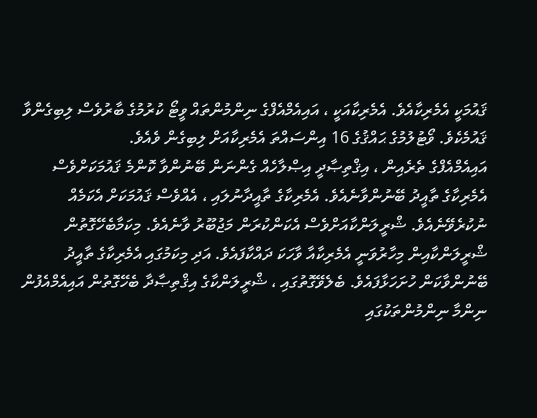ޤައުމަކީ އެމެރިކާއެވެ. އެމެރިކާއަކީ ، އައިއެމްއެފްގެ ނިންމުންތައް ވީޓޯ ކުރުމުގެ ބާރުވެސް ލިބިގެންވާ ޤައުމެކެވެ. ވޯޓުލުމުގެ ޙައްޤުގެ 16 އިންސައްތަ އެމެރިކާއަށް ލިބިގެން ވެއެވެ.
އައިއެމްއެފްގެ ތެރެއިން ، އިޤްތިޞާދީ އިޞްލާހެއް ގެންނަން ބޭނުންވާ ކޮންމެ ޤައުމަކަށްވެސް އެމެރިކާގެ ތާއީދު ބޭނުންވާނެއެވެ. އެމެރިކާގެ ތާއީދާނުލައި ، އެއްވެސް ޤައުމަކަށް އެކަމެއް ނުކުރެވޭނެއެވެ. ޝްރީލަންކާއަށްވެސް އެކަންކުރަން މަޖުބޫރު ވާނެއެވެ. މިކަމާބެހޭގޮތުން ޝްރީލަންކާއިން މިހާރުވަނީ އެމެރިކާއާ ވާހަކަ ދައްކާފައެވެ. އަދި މިކަމުގައި އެމެރިކާގެ ތާއީދު ބޭނުންވާކަން ހުށަހަޅާފައެވެ. ބެލެވޭގޮތުގައި ، ޝްރީލަންކާގެ އިޤްތިޞާދާ ބެހޭގޮތުން އައިއެމްއެފުން ނިންމާ ނިންމުންތަކުގައި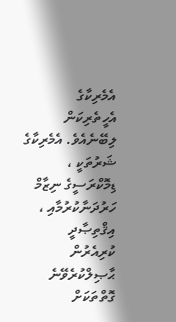އެމެރިކާގެ އެހީތެރިކަން ލިބޭނެއެވެ. އެމެރިކާގެ ޝަރުތަކީ ، ޑިމޮކްރަސީގެ ނިޒާމް ހަރުދަނާކުރުމާއި ، އިޤްތިޞާދީ ކުރިއެރުން ޙާޞިލްކުރެވޭނެ ގޮތްތަކަށް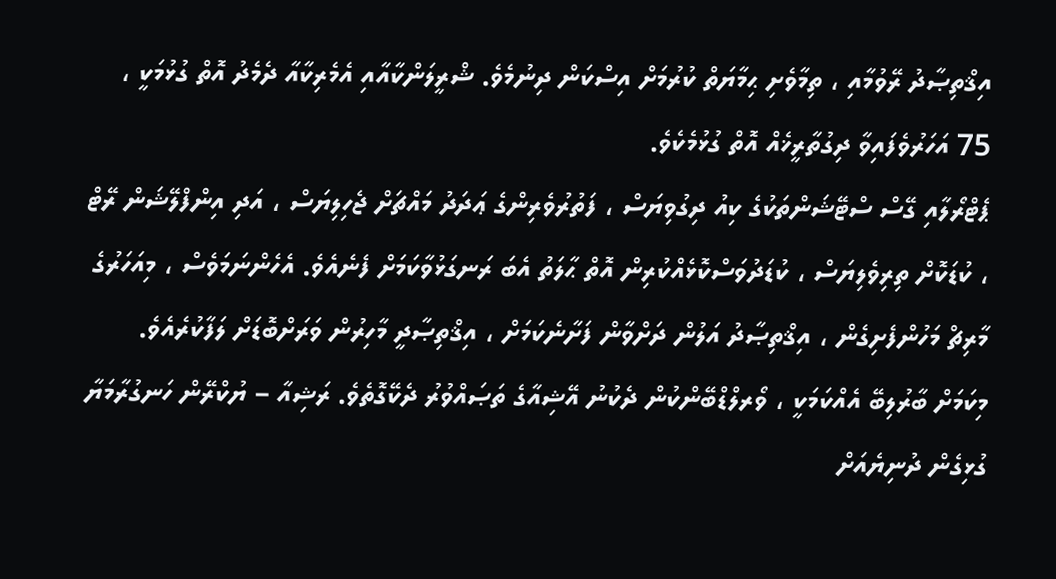އިޤްތިޞާދު ރޭވުމާއި ، ތިމާވެށި ޙިމާޔަތް ކުރުމަށް އިސްކަން ދިނުމެވެ. ޝްރީލަންކާއާއި އެމެރިކާއާ ދެމެދު އޮތް ގުޅުމަކީ ، 75 އަހަރުވެފައިވާ ދިގުތާރީޚެއް އޮތް ގުޅުމެކެވެ.
ޕެޓްރޯލާއި ގޭސް ސްޓޭޝަންތަކުގެ ކިއު ދިގުވިޔަސް ، ފަތުރުވެރިންގެ ޢަދަދު މައްޗަށް ޖެހިލިޔަސް ، އަދި އިންފްލޭޝަން ރޭޓް ، ކުޑަކޮށް ތިރިވެލިޔަސް ، ކުޑަދުވަސްކޮޅެއްކުރިން އޮތް ޙާލަތު އެބަ ރަނގަޅުވާކަމަށް ފެނެއެވެ. އެހެންނަމަވެސް ، މިއަހަރުގެ މާރިޗް މަހުންފެށިގެން ، އިޤްތިޞާދު އަލުން ދަށްވާން ފަށާނެކަމަށް ، އިޤްތިޞާދީ މާހިރުން ވަރަށްބޮޑަށް ލަފާކުރެއެވެ. މިކަމަށް ބާރުލިބޭ އެއްކަމަކީ ، ވޯރލްޑްބޭންކުން ދެކުނު އޭޝިއާގެ ތަޞައްވުރު ދެކޭގޮތެވެ. ރަޝިއާ – ޔުކްރޭން ހަނގުރާމަޔާ ގުޅިގެން ދުނިޔެއަށް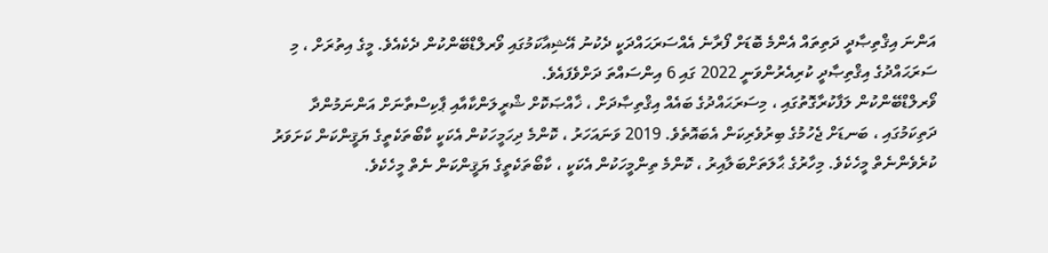އަންނަ އިޤްތިޞާދީ ދަތިތައް އެންމެ ބޮޑަށް ފޯރާނެ އެއްސަރަޙައްދަކީ ދެކުނު އޭޝިއާކަމުގައި ވޯރލްޑްބޭންކުން ދެކެއެވެ. މީގެ އިތުރަށް ، މި ސަރަޙައްދުގެ އިޤްތިޞާދީ ކުރިއެރުންވަނީ 2022 ގައި 6 އިންސައްތަ ދަށްވެފައެވެ.
ވޯރލްޑްބޭންކުން ލަފާކުރާގޮތުގައި ، މިސަރަޙައްދުގެ ބައެއް އިޤްތިޞާދަށް ، ޚާއްޞަކޮށް ޝްރީލަންކާއާއި ޕާކިސްތާނަށް އަންނަމުންދާ ދަތިކަމުގައި ، ބަނޑަށް ޖެހުމުގެ ބިރުވެރިކަން އެބައޮތެވެ. 2019 ވަނައަހަރު ، ކޮންމެ ދިހަމީހަކުން އެކަކީ ކާބޯތަކެތީގެ ޔަޤީންކަން ކަށަވަރު ކުރެވެންނެތް މީހެކެވެ. މިހާރުގެ ޙާލަތަށްބަލާއިރު ، ކޮންމެ ތިންމީހަކުން އެކަކީ ، ކާބޯތަކެތީގެ ޔަޤީންކަން ނެތް މީހެކެވެ.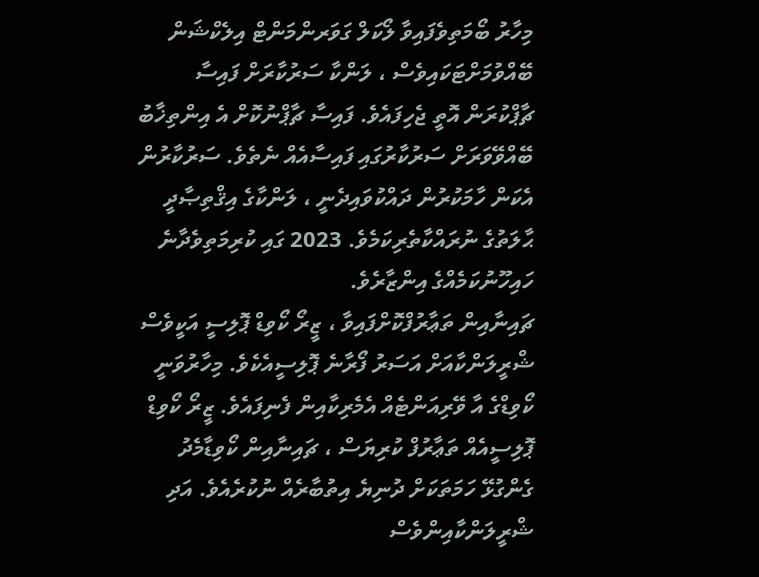މިހާރު ބޯމަތިވެފައިވާ ލޯކަލް ގަވަރންމަންޓް އިލެކްޝަން ބޭއްވުމަށްޓަކައިވެސް ، ލަންކާ ސަރުކާރަށް ފައިސާ ޗާޕްކުރަން އޮތީ ޖެހިފައެވެ. ފައިސާ ޗާޕްނުކޮށް އެ އިންތިޚާބު ބޭއްވޭވަރަށް ސަރުކާރުގައި ފައިސާއެއް ނެތެވެ. ސަރުކާރުން އެކަން ހާމަކުރުން ދައްކުވައިދެނީ ، ލަންކާގެ އިޤްތިޞާދީ ޙާލަތުގެ ނުރައްކާތެރިކަމެވެ. 2023 ގައި ކުރިމަތިވެދާނެ ހައިހޫނުކަމެއްގެ އިންޒާރެވެ.
ޗައިނާއިން ތަޢާރުފްކޮށްފައިވާ ، ޒީރޯ ކޯވިޑް ޕޮލިސީ އަކީވެސް ޝްރީލަންކާއަށް އަސަރު ފޯރާނެ ޕޮލިސީއެކެވެ. މިހާރުވަނީ ކޯވިޑްގެ އާ ވޭރިއަންޓެއް އެމެރިކާއިން ފެނިފައެވެ. ޒީރޯ ކޯވިޑް ޕޮލިސީއެއް ތަޢާރުފް ކުރިޔަސް ، ޗައިނާއިން ކޯވިޑާމެދު ގެންގުޅޭ ހަމަތަކަށް ދުނިޔެ އިތުބާރެއް ނުކުރެއެވެ. އަދި ޝްރީލަންކާއިންވެސް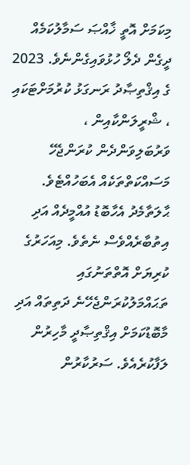މިކަމަށް އޮތީ ޚާއްޞަ ސަމާލުކަމެއް ދީގެން ދެލޯ ހުޅުވައިގެންނެވެ. 2023 ގެ އިޤްތިޞާދު ރަނގަޅު ކުރުމަށްޓަކައި ، ޝްރީލަންކާއިން ، ވަރުބަލިވަންދެން ކުރަންޖެހޭ މަސައްކަތްތަކެއް އެބަހުއްޓެވެ. ޙާލަތާމެދު އެހާބޮޑު އުއްމީދެއް އަދި އިތުބާރެއްވެސް ނެތެވެ. މިއަހަރުގެ ކުރިޔަށް އޮތްތަނުގައި ތަޙައްމަލުކުރަންޖެހޭނެ ދަތިތައް އަދި މާބޮޑުކަމަށް އިޤްތިޞާދީ މާހިރުން ލަފާކުރެއެވެ. ސަރުކާރުން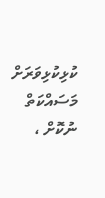ކުޅިކުޅިވަރަށް މަސައްކަތް ނުކޮށް ،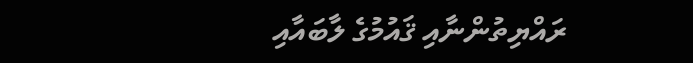ރައްޔިތުންނާއި ޤައުމުގެ ލާބައާއި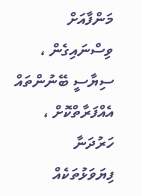މަންފާއަށް ވިސްނައިގެން ، ސިޔާސީ ބޭނުންތައް އެއްފަރާތްކޮށް ، ހަރުދަނާ ފިޔަވަޅުތަކެއް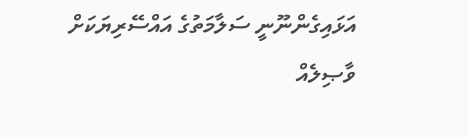އަޅައިގެންނޫނީ ސަލާމަތުގެ އައްސޭރިޔަކަށް ވާޞިލެއް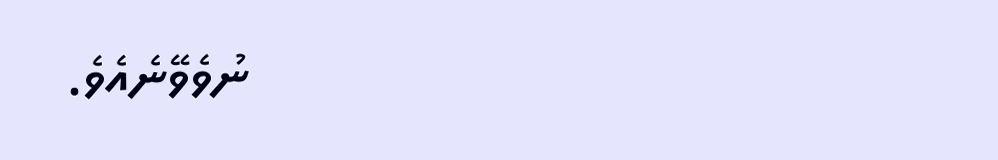ނުވެވޭނެއެވެ.